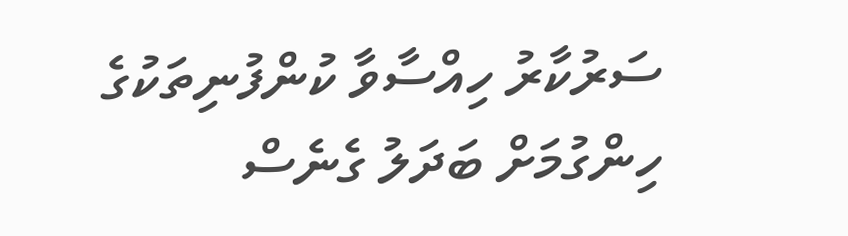ސަރުކާރު ހިއްސާވާ ކުންފުނިތަކުގެ ހިންގުމަށް ބަދަލު ގެނެސް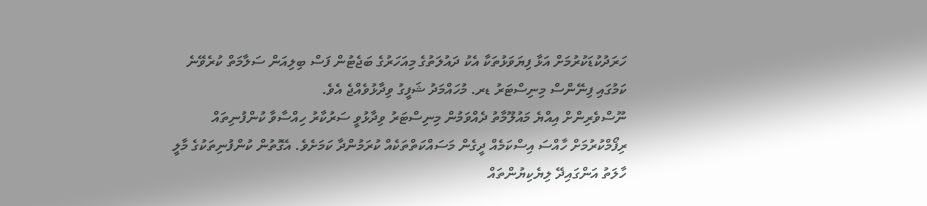ހަރަދުކުޑަކުރުމަށް އަޅާ ފިޔަވަޅުތަކާ އެކު ދައުލަތުގެ މިއަހަރުގެ ބަޖެޓުން ފަސް ބިލިއަން ސަލާމަތް ކުރެވޭނެ ކަމުގައި ފިނޭންސް މިނިސްޓަރު ޑރ. މުހައްމަދު ޝަފީގު ވިދާޅުވެއްޖެ އެވެ.
ނޫސްވެރިންށް އިއްޔެ މައުލޫމާތު ދެއްވަމުން މިނިސްޓަރު ވިދާޅުވީ ސަރުކާރު ހިއްސާވާ ކުންފުނިތައް ރިފޯމްކުރުމަށް ހާއްސަ އިސްކަމެއް ދީގެން މަސައްކަތްތަކެއް ކުރަމުންދާ ކަމަށެވެ. އެގޮތުން ކުންފުނިތަކުގެ މާލީ ހާލަތު އަންގައިދޭ ލިޔެކިޔުންތައް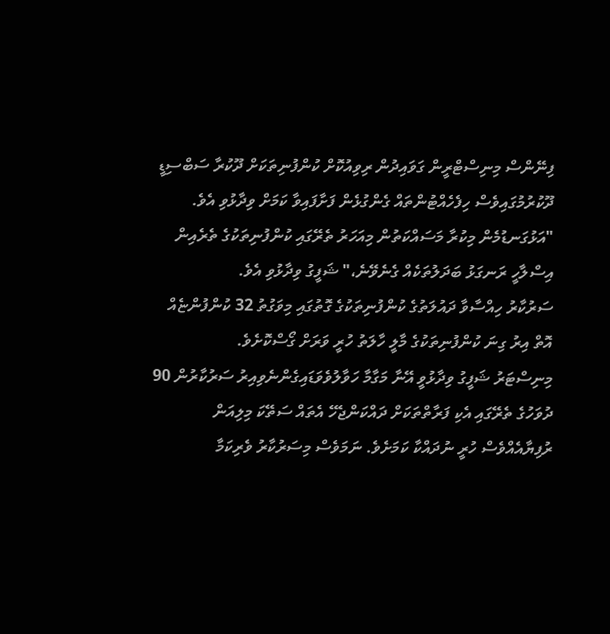ފިނޭންސް މިނިސްޓްރީން ގަވައިދުން ރިވިއުކޮށް ކުންފުނިތަކަށް ދޫކުރާ ސަބްސިޑީ ދޫކުރުމުގައިވެސް ހިފެހެއްޓުންތައް ގެންގުޅެން ފަށާފައިވާ ކަމަށް ވިދާޅުވި އެވެ.
"އަޅުގަނޑުމެން މިކުރާ މަސައްކަތުން މިއަހަރު ތެރޭގައި ކުންފުނިތަކުގެ ތެރެއިން އިސްލާހީ ރަނގަޅު ބަދަލުތަކެއް ގެނެވޭނެ،" ޝަފީގު ވިދާޅުވި އެވެ.
ސަރުކާރު ހިއްސާވާ ދައުލަތުގެ ކުންފުނިތަކުގެ ގޮތުގައި މިވަގުތު 32 ކުންފުންޏެއް އޮތް އިރު ގިނަ ކުންފުނިތަކުގެ މާލީ ހާލަތު ހުރީ ވަރަށް ގޯސްކޮށެވެ.
މިނިސްޓަރު ޝަފީގު ވިދާޅުވީ އޭނާ މަގާމާ ހަވާލުވެވަޑައިގެންނެވިއިރު ސަރުކާރުން 90 ދުވަހުގެ ތެރޭގައި އެކި ފަރާތްތަކަށް ދައްކަންޖެހޭ އެތައް ސަތޭކަ މިލިއަން ރުފިޔާއެއްވެސް ހުރީ ނުދައްކާ ކަމަށެވެ. ނަމަވެސް މިސަރުކާރު ވެރިކަމާ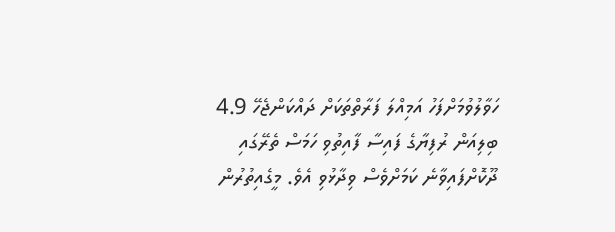ހަވާލުވުމަށްފަހު އަމިއްލަ ފަރާތްތަކަށް ދައްކަންޖެހޭ 4.9 ބިލިއަން ރުފިޔާގެ ފައިސާ ފާއިތުވި ހަމަސް ތެރޭގައި ދޫކޮށްފައިވާނެ ކަމަށްވެސް ވިދާޅުވި އެވެ. މީގެއިތުރުން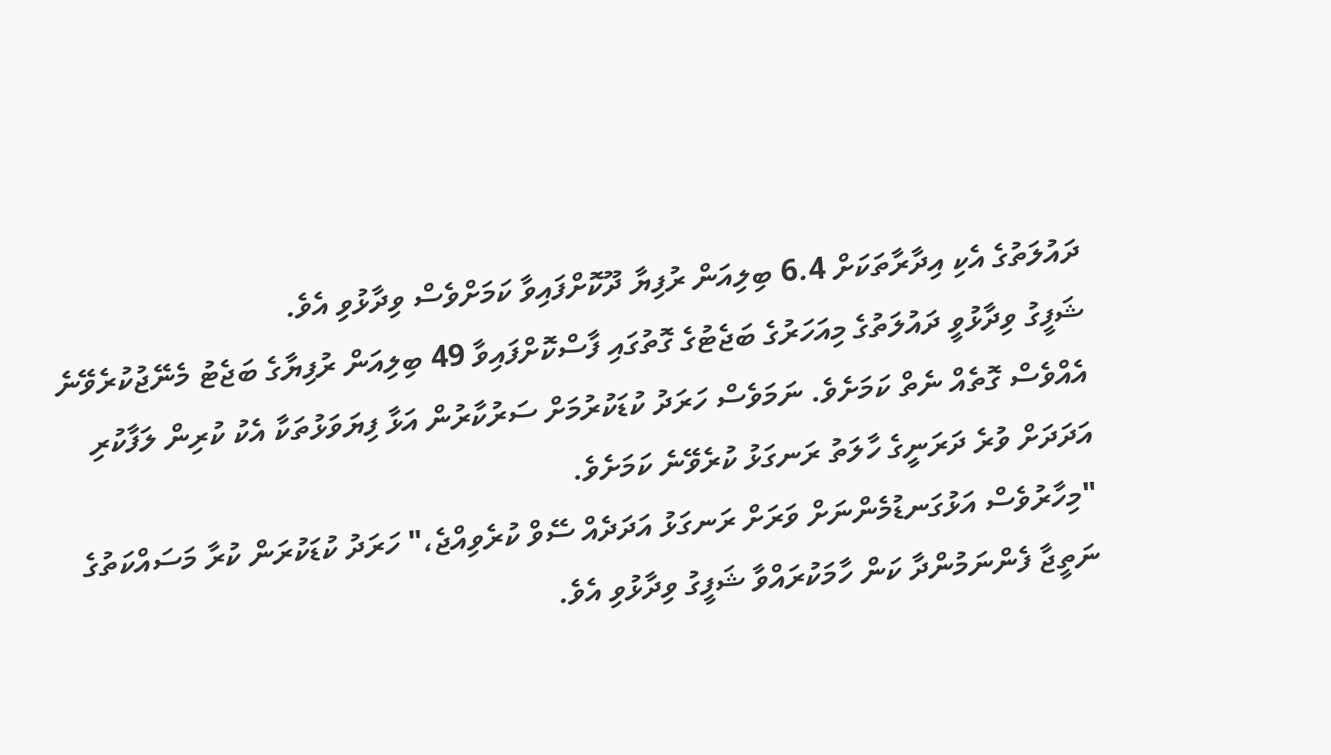ދައުލަތުގެ އެކި އިދާރާތަކަށް 6.4 ބިލިއަން ރުފިޔާ ދޫކޮށްފައިވާ ކަމަށްވެސް ވިދާޅުވި އެވެ.
ޝަފީގު ވިދާޅުވީ ދައުލަތުގެ މިއަހަރުގެ ބަޖެޓުގެ ގޮތުގައި ފާސްކޮށްފައިވާ 49 ބިލިއަން ރުފިޔާގެ ބަޖެޓު މެނޭޖުކުރެވޭނެ އެއްވެސް ގޮތެއް ނެތް ކަމަށެވެ. ނަމަވެސް ހަރަދު ކުޑަކުރުމަށް ސަރުކާރުން އަޅާ ފިޔަވަޅުތަކާ އެކު ކުރިން ލަފާކުރި އަދަދަށް ވުރެ ދަރަނީގެ ހާލަތު ރަނގަޅު ކުރެވޭނެ ކަމަށެވެ.
"މިހާރުވެސް އަޅުގަނޑުމެންނަށް ވަރަށް ރަނގަޅު އަދަދެއް ސޭވް ކުރެވިއްޖެ،" ހަރަދު ކުޑަކުރަން ކުރާ މަސައްކަތުގެ ނަތީޖާ ފެންނަމުންދާ ކަން ހާމަކުރައްވާ ޝަފީގު ވިދާޅުވި އެވެ.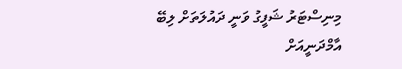މިނިސްޓަރު ޝަފީގު ވަނީ ދައުލަތަށް ލިބޭ އާމްދަނީއަށް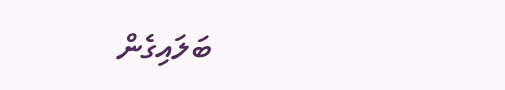ބަލައިގެން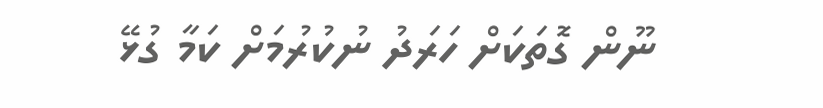ނޫން ގޮތަކަށް ހަރަދު ނުކުރުމަށް ކަމާ ގުޅޭ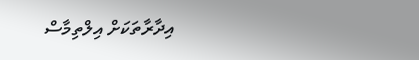އިދާރާތަކަށް އިލްތިމާސް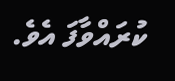ކުރައްވާފަ އެވެ.